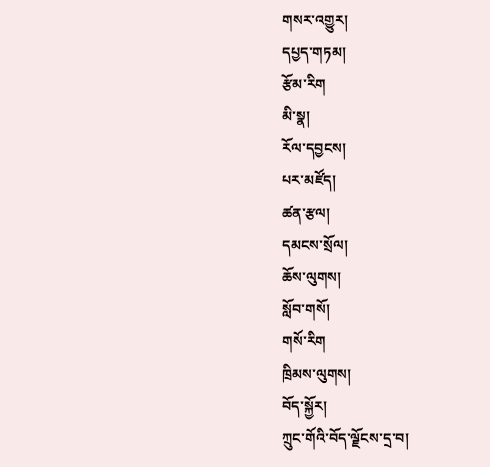གསར་འགྱུར།
དཔྱད་གཏམ།
རྩོམ་རིག
མི་སྣ།
རོལ་དབྱངས།
པར་མཛོད།
ཚན་རྩལ།
དམངས་སྲོལ།
ཆོས་ལུགས།
སློབ་གསོ།
གསོ་རིག
ཁྲིམས་ལུགས།
བོད་སྐྱོར།
ཀྲུང་གོའི་བོད་ལྗོངས་དྲ་བ།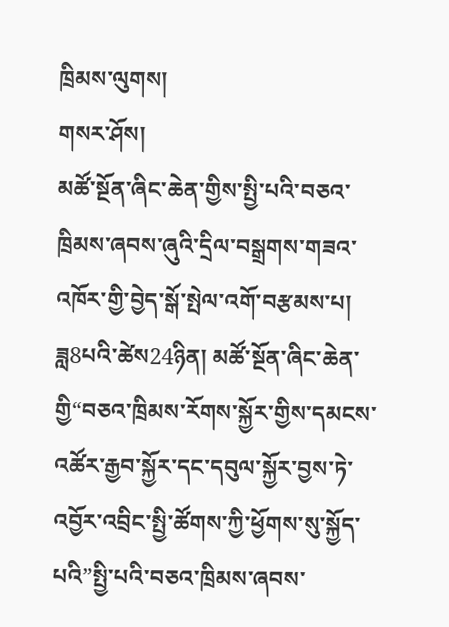ཁྲིམས་ལུགས།
གསར་ཤོས།
མཚོ་སྔོན་ཞིང་ཆེན་གྱིས་སྤྱི་པའི་བཅའ་ཁྲིམས་ཞབས་ཞུའི་དྲིལ་བསྒྲགས་གཟའ་འཁོར་གྱི་བྱེད་སྒོ་སྤེལ་འགོ་བརྩམས་པ།
ཟླ8པའི་ཚེས24ཉིན། མཚོ་སྔོན་ཞིང་ཆེན་གྱི“བཅའ་ཁྲིམས་རོགས་སྐྱོར་གྱིས་དམངས་འཚོར་རྒྱབ་སྐྱོར་དང་དབུལ་སྐྱོར་བྱས་ཏེ་འབྱོར་འབྲིང་སྤྱི་ཚོགས་ཀྱི་ཕྱོགས་སུ་སྐྱོད་པའི”སྤྱི་པའི་བཅའ་ཁྲིམས་ཞབས་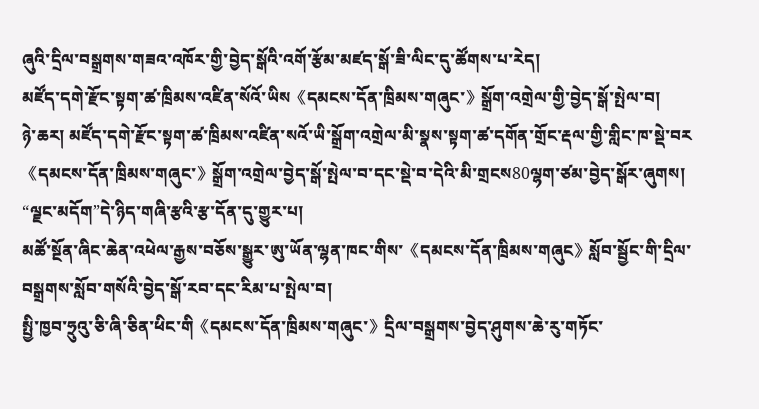ཞུའི་དྲིལ་བསྒྲགས་གཟའ་འཁོར་གྱི་བྱེད་སྒོའི་འགོ་རྩོམ་མཛད་སྒོ་ཟི་ལིང་དུ་ཚོགས་པ་རེད།
མཛོད་དགེ་རྫོང་སྟག་ཚ་ཁྲིམས་འཛིན་སོའོ་ཡིས《དམངས་དོན་ཁྲིམས་གཞུང་》སྒྲོག་འགྲེལ་གྱི་བྱེད་སྒོ་སྤེལ་བ།
ཉེ་ཆར། མཛོད་དགེ་རྫོང་སྟག་ཚ་ཁྲིམས་འཛིན་སའོ་ཡི་སྒྲོག་འགྲེལ་མི་སྣས་སྟག་ཚ་དགོན་གྲོང་རྡལ་གྱི་གླིང་ཁ་སྡེ་བར《དམངས་དོན་ཁྲིམས་གཞུང་》སྒྲོག་འགྲེལ་བྱེད་སྒོ་སྤེལ་བ་དང་སྡེ་བ་དེའི་མི་གྲངས80ལྷག་ཙམ་བྱེད་སྒོར་ཞུགས།
“ལྗང་མདོག”དེ་ཉིད་གཞི་རྩའི་རྩ་དོན་དུ་གྱུར་པ།
མཚོ་སྔོན་ཞིང་ཆེན་འཕེལ་རྒྱས་བཅོས་སྒྱུར་ཨུ་ཡོན་ལྷན་ཁང་གིས་《དམངས་དོན་ཁྲིམས་གཞུང》སློབ་སྦྱོང་གི་དྲིལ་བསྒྲགས་སློབ་གསོའི་བྱེད་སྒོ་རབ་དང་རིམ་པ་སྤེལ་བ།
སྤྱི་ཁྱབ་ཧྲུའུ་ཅི་ཞི་ཅིན་ཕིང་གི《དམངས་དོན་ཁྲིམས་གཞུང་》དྲིལ་བསྒྲགས་བྱེད་ཤུགས་ཆེ་རུ་གཏོང་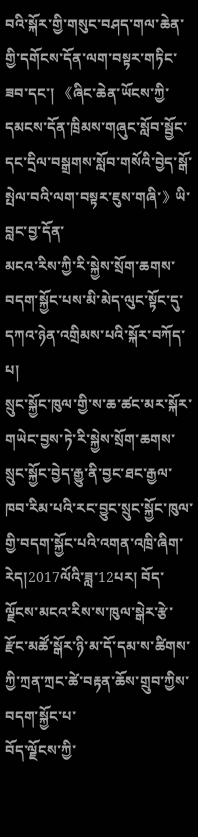བའི་སྐོར་གྱི་གསུང་བཤད་གལ་ཆེན་གྱི་དགོངས་དོན་ལག་བསྟར་གཏིང་ཟབ་དང་། 《ཞིང་ཆེན་ཡོངས་ཀྱི་དམངས་དོན་ཁྲིམས་གཞུང་སློབ་སྦྱོང་དང་དྲིལ་བསྒྲགས་སློབ་གསོའི་བྱེད་སྒོ་སྤེལ་བའི་ལག་བསྟར་ཇུས་གཞི་》ཡི་བླང་བྱ་དོན་
མངའ་རིས་ཀྱི་རི་སྐྱེས་སྲོག་ཆགས་བདག་སྐྱོང་པས་མི་མེད་ལུང་སྟོང་དུ་དཀའ་ཉེན་འགྲིམས་པའི་སྐོར་བཀོད་པ།
སྲུང་སྐྱོང་ཁུལ་གྱི་ས་ཆ་ཚང་མར་སྐོར་གཡེང་བྱས་ཏེ་རི་སྐྱེས་སྲོག་ཆགས་སྲུང་སྐྱོང་བྱེད་རྒྱུ་ནི་བྱང་ཐང་རྒྱལ་ཁབ་རིམ་པའི་རང་བྱུང་སྲུང་སྐྱོང་ཁུལ་གྱི་བདག་སྐྱོང་པའི་འགན་འཁྲི་ཞིག་རེད།2017ལོའི་ཟླ་12པར། བོད་ལྗོངས་མངའ་རིས་ས་ཁུལ་སྒེར་རྩེ་རྫོང་མཚོ་སྒོར་ཉི་མ་དོ་དམ་ས་ཚིགས་ཀྱི་ཀྲན་ཀྲང་ཚེ་བརྟན་ཆོས་གྲུབ་ཀྱིས་བདག་སྐྱོང་པ་
བོད་ལྗོངས་ཀྱི་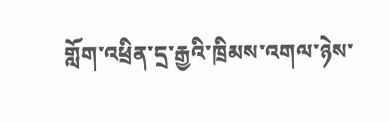གློག་འཕྲིན་དྲ་རྒྱའི་ཁྲིམས་འགལ་ཉེས་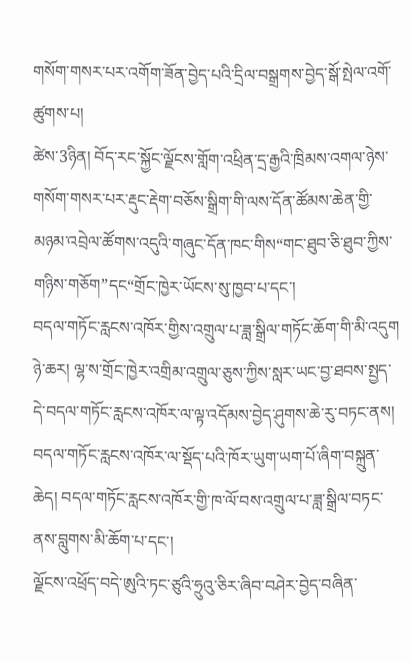གསོག་གསར་པར་འགོག་ཟོན་བྱེད་པའི་དྲིལ་བསྒྲགས་བྱེད་སྒོ་སྤེལ་འགོ་ཚུགས་པ།
ཚེས་3ཉིན། བོད་རང་སྐྱོང་ལྗོངས་གློག་འཕྲིན་དྲ་རྒྱའི་ཁྲིམས་འགལ་ཉེས་གསོག་གསར་པར་རྡུང་རྡེག་བཅོས་སྒྲིག་གི་ལས་དོན་ཚོམས་ཆེན་གྱི་མཉམ་འབྲེལ་ཚོགས་འདུའི་གཞུང་དོན་ཁང་གིས“གང་ཐུབ་ཅི་ཐུབ་ཀྱིས་གཉིས་གཅོག”དང“གྲོང་ཁྱེར་ཡོངས་སུ་ཁྱབ་པ་དང་།
བདལ་གཏོང་རླངས་འཁོར་གྱིས་འགྲུལ་པ་ཟླ་སྒྲིལ་གཏོང་ཆོག་གི་མི་འདུག
ཉེ་ཆར། ལྷ་ས་གྲོང་ཁྱེར་འགྲིམ་འགྲུལ་ཅུས་ཀྱིས་སླར་ཡང་བྱ་ཐབས་སྤྱད་དེ་བདལ་གཏོང་རླངས་འཁོར་ལ་ལྟ་འདོམས་བྱེད་ཤུགས་ཆེ་རུ་བཏང་ནས། བདལ་གཏོང་རླངས་འཁོར་ལ་སྡོད་པའི་ཁོར་ཡུག་ཡག་པོ་ཞིག་བསྐྲུན་ཆེད། བདལ་གཏོང་རླངས་འཁོར་གྱི་ཁ་ལོ་བས་འགྲུལ་པ་ཟླ་སྒྲིལ་བཏང་ནས་བླུགས་མི་ཆོག་པ་དང་།
ལྗོངས་འཕྲོད་བདེ་ཨུའི་ཏང་ཙུའི་ཧྲུའུ་ཅིར་ཞིབ་བཤེར་བྱེད་བཞིན་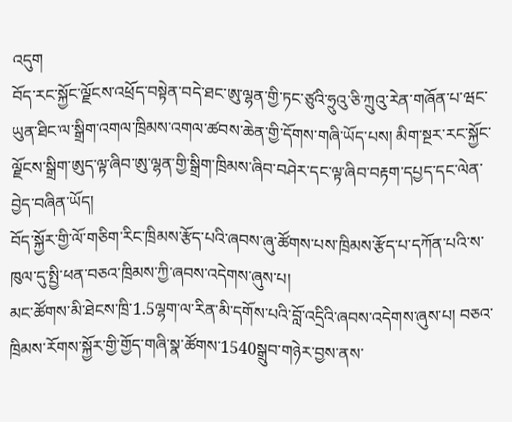འདུག
བོད་རང་སྐྱོང་ལྗོངས་འཕྲོད་བསྟེན་བདེ་ཐང་ཨུ་ལྷན་གྱི་ཏང་ཙུའི་ཧྲུའུ་ཅི་ཀྲུའུ་རེན་གཞོན་པ་ཝང་ཡུན་ཐིང་ལ་སྒྲིག་འགལ་ཁྲིམས་འགལ་ཚབས་ཆེན་གྱི་དོགས་གཞི་ཡོད་པས། མིག་སྔར་རང་སྐྱོང་ལྗོངས་སྒྲིག་ཨུད་ལྟ་ཞིབ་ཨུ་ལྷན་གྱི་སྒྲིག་ཁྲིམས་ཞིབ་བཤེར་དང་ལྟ་ཞིབ་བརྟག་དཔྱད་དང་ལེན་བྱེད་བཞིན་ཡོད།
བོད་སྐྱོར་གྱི་ལོ་གཅིག་རིང་ཁྲིམས་རྩོད་པའི་ཞབས་ཞུ་ཚོགས་པས་ཁྲིམས་རྩོད་པ་དཀོན་པའི་ས་ཁུལ་དུ་སྤྱི་ཕན་བཅའ་ཁྲིམས་ཀྱི་ཞབས་འདེགས་ཞུས་པ།
མང་ཚོགས་མི་ཐེངས་ཁྲི་1.5ལྷག་ལ་རིན་མི་དགོས་པའི་བློ་འདྲིའི་ཞབས་འདེགས་ཞུས་པ། བཅའ་ཁྲིམས་རོགས་སྐྱོར་གྱི་གྱོད་གཞི་སྣ་ཚོགས་1540སྒྲུབ་གཉེར་བྱས་ནས་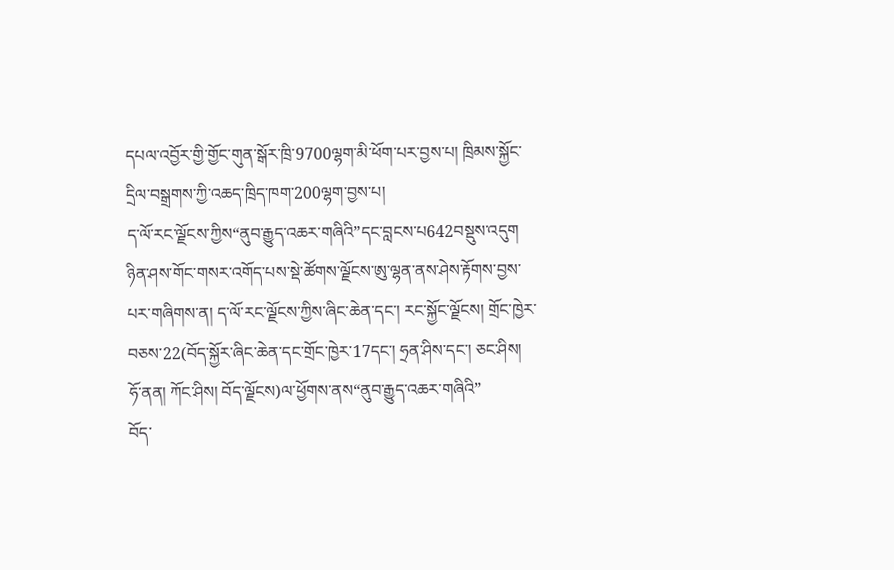དཔལ་འབྱོར་གྱི་གྱོང་གུན་སྒོར་ཁྲི་9700ལྷག་མི་ཕོག་པར་བྱས་པ། ཁྲིམས་སྐྱོང་དྲིལ་བསྒྲགས་ཀྱི་འཆད་ཁྲིད་ཁག་200ལྷག་བྱས་པ།
ད་ལོ་རང་ལྗོངས་ཀྱིས“ནུབ་རྒྱུད་འཆར་གཞིའི”དང་བླངས་པ642བསྡུས་འདུག
ཉིན་ཤས་གོང་གསར་འགོད་པས་སྡེ་ཚོགས་ལྗོངས་ཨུ་ལྷན་ནས་ཤེས་རྟོགས་བྱས་པར་གཞིགས་ན། ད་ལོ་རང་ལྗོངས་ཀྱིས་ཞིང་ཆེན་དང་། རང་སྐྱོང་ལྗོངས། གྲོང་ཁྱེར་བཅས་22(བོད་སྐྱོར་ཞིང་ཆེན་དང་གྲོང་ཁྱེར་17དང་། ཧྲན་ཤིས་དང་། ཅང་ཤིས། ཧོ་ནན། ཀོང་ཤིས། བོད་ལྗོངས)ལ་ཕྱོགས་ནས“ནུབ་རྒྱུད་འཆར་གཞིའི”
བོད་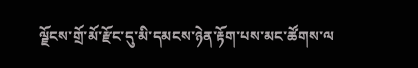ལྗོངས་གྲོ་མོ་རྫོང་དུ་མི་དམངས་ཉེན་རྟོག་པས་མང་ཚོགས་ལ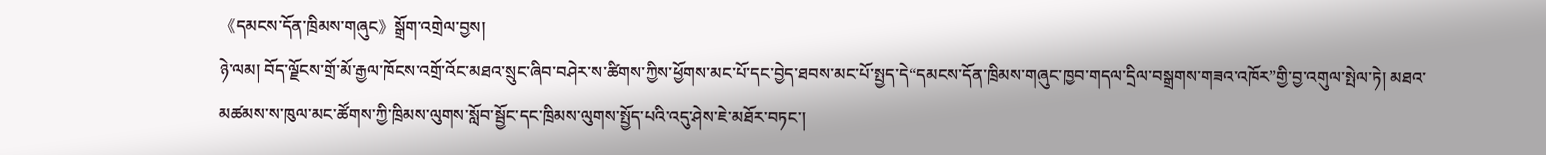《དམངས་དོན་ཁྲིམས་གཞུང》སྒྲོག་འགྲེལ་བྱས།
ཉེ་ལམ། བོད་ལྗོངས་གྲོ་མོ་རྒྱལ་ཁོངས་འགྲོ་འོང་མཐའ་སྲུང་ཞིབ་བཤེར་ས་ཚིགས་ཀྱིས་ཕྱོགས་མང་པོ་དང་བྱེད་ཐབས་མང་པོ་སྤྱད་དེ“དམངས་དོན་ཁྲིམས་གཞུང་ཁྱབ་གདལ་དྲིལ་བསྒྲགས་གཟའ་འཁོར”གྱི་བྱ་འགུལ་སྤེལ་ཏེ། མཐའ་མཚམས་ས་ཁུལ་མང་ཚོགས་ཀྱི་ཁྲིམས་ལུགས་སློབ་སྦྱོང་དང་ཁྲིམས་ལུགས་སྤྱོད་པའི་འདུ་ཤེས་ཇེ་མཐོར་བཏང་།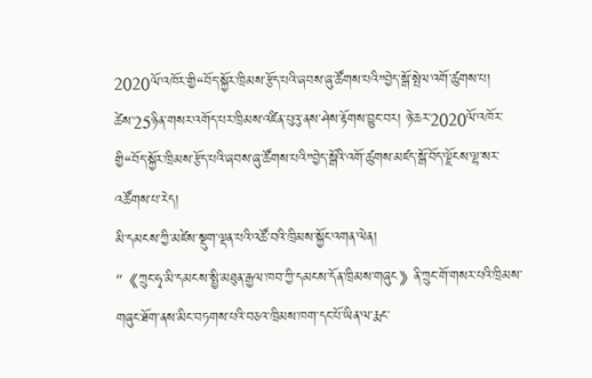2020ལོ་འཁོར་གྱི“བོད་སྐྱོར་ཁྲིམས་རྩོད་པའི་ཞབས་ཞུ་ཚོགས་པའི”བྱེད་སྒོ་སྤེལ་འགོ་ཚུགས་པ།
ཚེས་25ཉིན་གསར་འགོད་པར་ཁྲིམས་འཛིན་པུའུ་ནས་ཤེས་རྟོགས་བྱུང་བར། ཉེ་ཆར་2020ལོ་འཁོར་གྱི“བོད་སྐྱོར་ཁྲིམས་རྩོད་པའི་ཞབས་ཞུ་ཚོགས་པའི”བྱེད་སྒོའི་འགོ་ཚུགས་མཛད་སྒོ་བོད་ལྗོངས་ལྷ་སར་འཚོགས་པ་རེད།
མི་དམངས་ཀྱི་མཛེས་སྡུག་ལྡན་པའི་འཚོ་བའི་ཁྲིམས་སྐྱོང་འགན་ལེན།
“《ཀྲུང་ཧྭ་མི་དམངས་སྤྱི་མཐུན་རྒྱལ་ཁབ་ཀྱི་དམངས་དོན་ཁྲིམས་གཞུང》ནི་ཀྲུང་གོ་གསར་པའི་ཁྲིམས་གཞུང་ཐོག་ནས་མིང་བཏགས་པའི་བཅའ་ཁྲིམས་ཁག་དང་པོ་ཡིན་ལ་རྨང་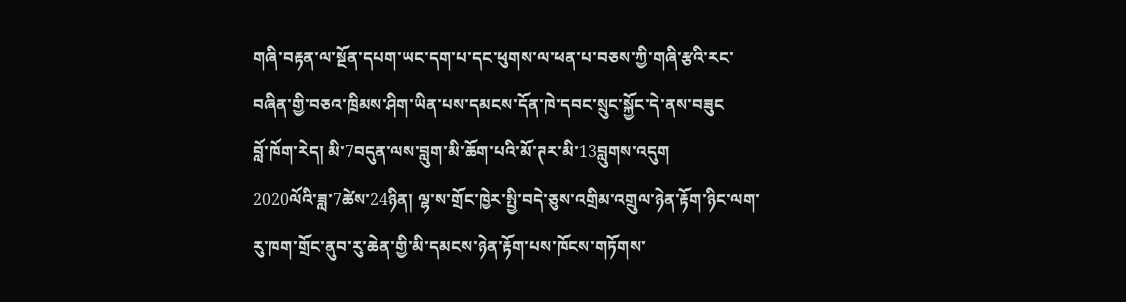གཞི་བརྟན་ལ་སྔོན་དཔག་ཡང་དག་པ་དང་ཕུགས་ལ་ཕན་པ་བཅས་ཀྱི་གཞི་རྩའི་རང་བཞིན་གྱི་བཅའ་ཁྲིམས་ཤིག་ཡིན་པས་དམངས་དོན་ཁེ་དབང་སྲུང་སྐྱོང་དེ་ནས་བཟུང
བློ་ཁོག་རེད། མི་7བདུན་ལས་བླུག་མི་ཆོག་པའི་མོ་ཊར་མི་13བླུགས་འདུག
2020ལོའི་ཟླ་7ཚེས་24ཉིན། ལྷ་ས་གྲོང་ཁྱེར་སྤྱི་བདེ་ཅུས་འགྲིམ་འགྲུལ་ཉེན་རྟོག་ཉིང་ལག་རུ་ཁག་གྲོང་ནུབ་རུ་ཆེན་གྱི་མི་དམངས་ཉེན་རྟོག་པས་ཁོངས་གཏོགས་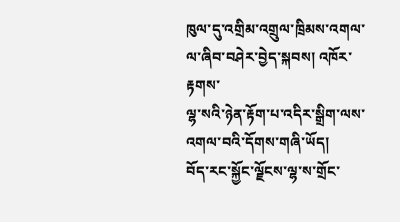ཁུལ་དུ་འགྲིམ་འགྲུལ་ཁྲིམས་འགལ་ལ་ཞིབ་བཤེར་བྱེད་སྐབས། འཁོར་རྟགས་
ལྷ་སའི་ཉེན་རྟོག་པ་འདིར་སྒྲིག་ལས་འགལ་བའི་དོགས་གཞི་ཡོད།
བོད་རང་སྐྱོང་ལྗོངས་ལྷ་ས་གྲོང་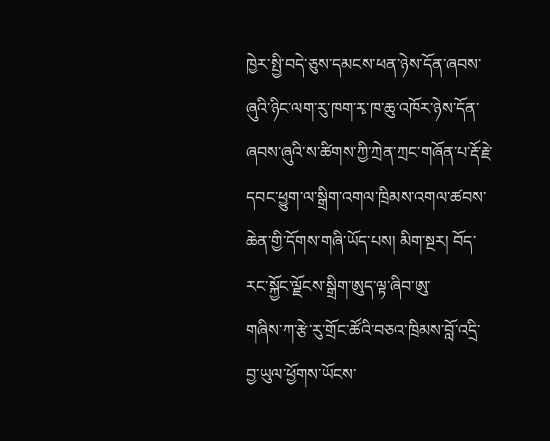ཁྱེར་སྤྱི་བདེ་ཅུས་དམངས་ཕན་ཉེས་དོན་ཞབས་ཞུའི་ཉིང་ལག་རུ་ཁག་རྭ་ཁ་ཆུ་འཁོར་ཉེས་དོན་ཞབས་ཞུའི་ས་ཚིགས་ཀྱི་ཀྲེན་ཀྲང་གཞོན་པ་རྡོ་རྗེ་དབང་ཕྱུག་ལ་སྒྲིག་འགལ་ཁྲིམས་འགལ་ཚབས་ཆེན་གྱི་དོགས་གཞི་ཡོད་པས། མིག་སྔར། བོད་རང་སྐྱོང་ལྗོངས་སྒྲིག་ཨུད་ལྟ་ཞིབ་ཨུ་
གཞིས་ཀ་རྩེ་རུ་གྲོང་ཚོའི་བཅའ་ཁྲིམས་བློ་འདྲི་བྱ་ཡུལ་ཕྱོགས་ཡོངས་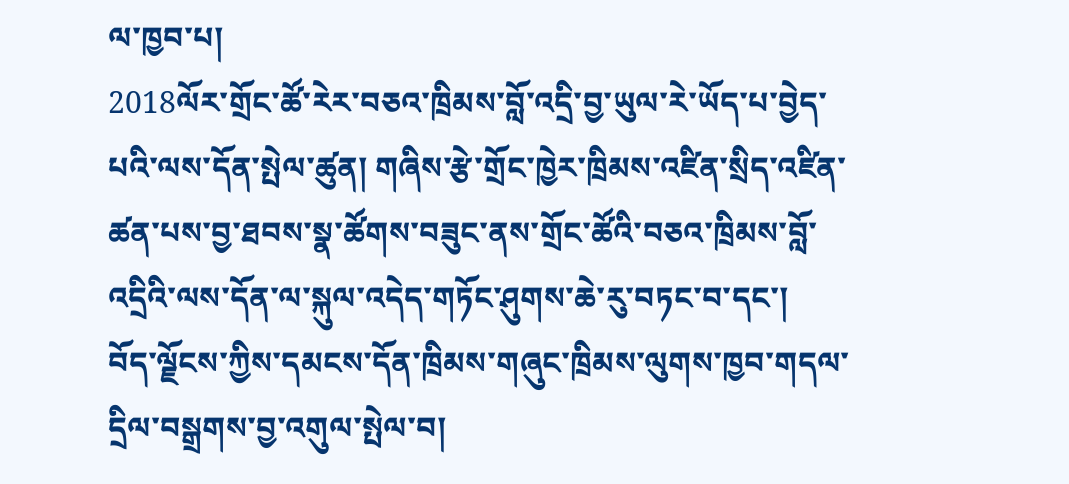ལ་ཁྱབ་པ།
2018ལོར་གྲོང་ཚོ་རེར་བཅའ་ཁྲིམས་བློ་འདྲི་བྱ་ཡུལ་རེ་ཡོད་པ་བྱེད་པའི་ལས་དོན་སྤེལ་ཚུན། གཞིས་རྩེ་གྲོང་ཁྱེར་ཁྲིམས་འཛིན་སྲིད་འཛིན་ཚན་པས་བྱ་ཐབས་སྣ་ཚོགས་བཟུང་ནས་གྲོང་ཚོའི་བཅའ་ཁྲིམས་བློ་འདྲིའི་ལས་དོན་ལ་སྐུལ་འདེད་གཏོང་ཤུགས་ཆེ་རུ་བཏང་བ་དང་།
བོད་ལྗོངས་ཀྱིས་དམངས་དོན་ཁྲིམས་གཞུང་ཁྲིམས་ལུགས་ཁྱབ་གདལ་དྲིལ་བསྒྲགས་བྱ་འགུལ་སྤེལ་བ།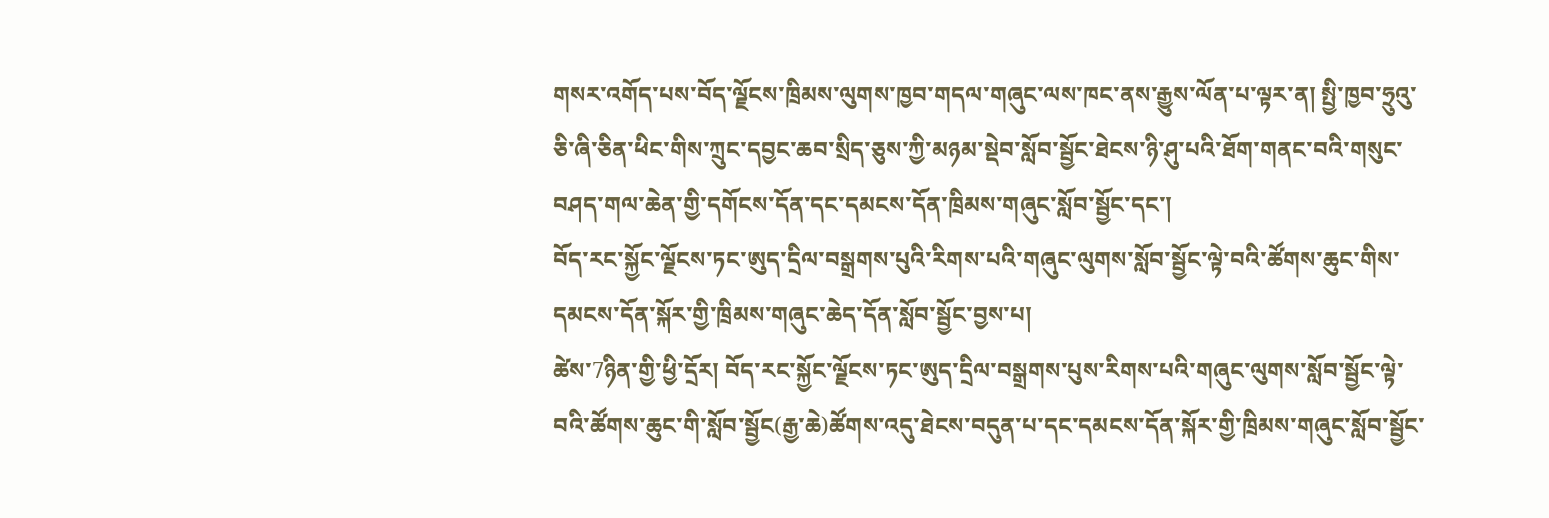གསར་འགོད་པས་བོད་ལྗོངས་ཁྲིམས་ལུགས་ཁྱབ་གདལ་གཞུང་ལས་ཁང་ནས་རྒྱུས་ལོན་པ་ལྟར་ན། སྤྱི་ཁྱབ་ཧྲུའུ་ཅི་ཞི་ཅིན་ཕིང་གིས་ཀྲུང་དབྱང་ཆབ་སྲིད་ཅུས་ཀྱི་མཉམ་སྡེབ་སློབ་སྦྱོང་ཐེངས་ཉི་ཤུ་པའི་ཐོག་གནང་བའི་གསུང་བཤད་གལ་ཆེན་གྱི་དགོངས་དོན་དང་དམངས་དོན་ཁྲིམས་གཞུང་སློབ་སྦྱོང་དང་།
བོད་རང་སྐྱོང་ལྗོངས་ཏང་ཨུད་དྲིལ་བསྒྲགས་པུའི་རིགས་པའི་གཞུང་ལུགས་སློབ་སྦྱོང་ལྟེ་བའི་ཚོགས་ཆུང་གིས་དམངས་དོན་སྐོར་གྱི་ཁྲིམས་གཞུང་ཆེད་དོན་སློབ་སྦྱོང་བྱས་པ།
ཚེས་7ཉིན་གྱི་ཕྱི་དྲོར། བོད་རང་སྐྱོང་ལྗོངས་ཏང་ཨུད་དྲིལ་བསྒྲགས་པུས་རིགས་པའི་གཞུང་ལུགས་སློབ་སྦྱོང་ལྟེ་བའི་ཚོགས་ཆུང་གི་སློབ་སྦྱོང(རྒྱ་ཆེ)ཚོགས་འདུ་ཐེངས་བདུན་པ་དང་དམངས་དོན་སྐོར་གྱི་ཁྲིམས་གཞུང་སློབ་སྦྱོང་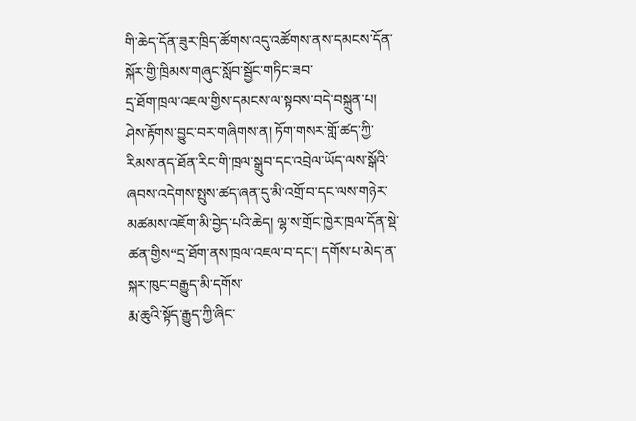གི་ཆེད་དོན་ཟུར་ཁྲིད་ཚོགས་འདུ་འཚོགས་ནས་དམངས་དོན་སྐོར་གྱི་ཁྲིམས་གཞུང་སློབ་སྦྱོང་གཏིང་ཟབ་
དྲ་ཐོག་ཁྲལ་འཇལ་གྱིས་དམངས་ལ་སྟབས་བདེ་བསྐྲུན་པ།
ཤེས་རྟོགས་བྱུང་བར་གཞིགས་ན། ཏོག་གསར་གློ་ཚད་ཀྱི་རིམས་ནད་ཐོན་རིང་གི་ཁྲལ་སྒྲུབ་དང་འབྲེལ་ཡོད་ལས་སྒོའི་ཞབས་འདེགས་སྤུས་ཚད་ཞན་དུ་མི་འགྲོ་བ་དང་ལས་གཉེར་མཚམས་འཇོག་མི་བྱེད་པའི་ཆེད། ལྷ་ས་གྲོང་ཁྱེར་ཁྲལ་དོན་སྡེ་ཚན་གྱིས“དྲ་ཐོག་ནས་ཁྲལ་འཇལ་བ་དང་། དགོས་པ་མེད་ན་སྐར་ཁུང་བརྒྱུད་མི་དགོས་
རྨ་ཆུའི་སྟོད་རྒྱུད་ཀྱི་ཞིང་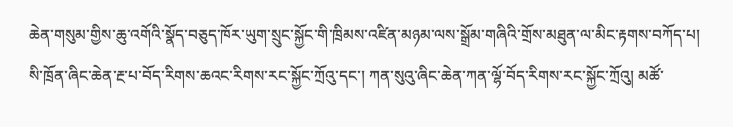ཆེན་གསུམ་གྱིས་ཆུ་འགོའི་སྣོད་བཅུད་ཁོར་ཡུག་སྲུང་སྐྱོང་གི་ཁྲིམས་འཛིན་མཉམ་ལས་སྒྲོམ་གཞིའི་གྲོས་མཐུན་ལ་མིང་རྟགས་བཀོད་པ།
སི་ཁྲོན་ཞིང་ཆེན་རྔ་པ་བོད་རིགས་ཆའང་རིགས་རང་སྐྱོང་ཀྲོའུ་དང་། ཀན་སུའུ་ཞིང་ཆེན་ཀན་ལྷོ་བོད་རིགས་རང་སྐྱོང་ཀྲོའུ། མཚོ་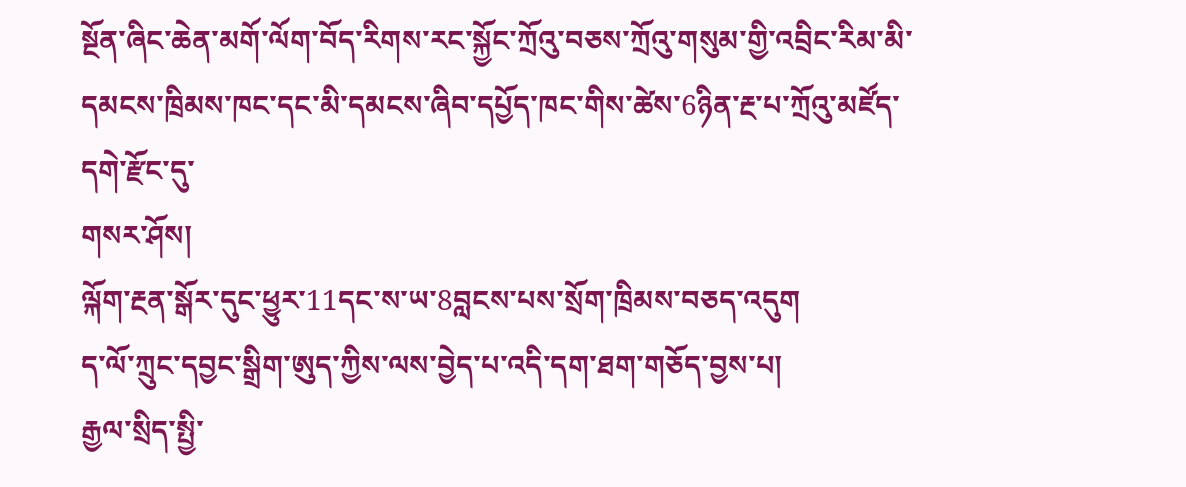སྔོན་ཞིང་ཆེན་མགོ་ལོག་བོད་རིགས་རང་སྐྱོང་ཀྲོའུ་བཅས་ཀྲོའུ་གསུམ་གྱི་འབྲིང་རིམ་མི་དམངས་ཁྲིམས་ཁང་དང་མི་དམངས་ཞིབ་དཔྱོད་ཁང་གིས་ཚེས་6ཉིན་རྔ་པ་ཀྲོའུ་མཛོད་དགེ་རྫོང་དུ་
གསར་ཤོས།
ལྐོག་རྔན་སྒོར་དུང་ཕྱུར་11དང་ས་ཡ་8བླངས་པས་སྲོག་ཁྲིམས་བཅད་འདུག
ད་ལོ་ཀྲུང་དབྱང་སྒྲིག་ཨུད་ཀྱིས་ལས་བྱེད་པ་འདི་དག་ཐག་གཅོད་བྱས་པ།
རྒྱལ་སྲིད་སྤྱི་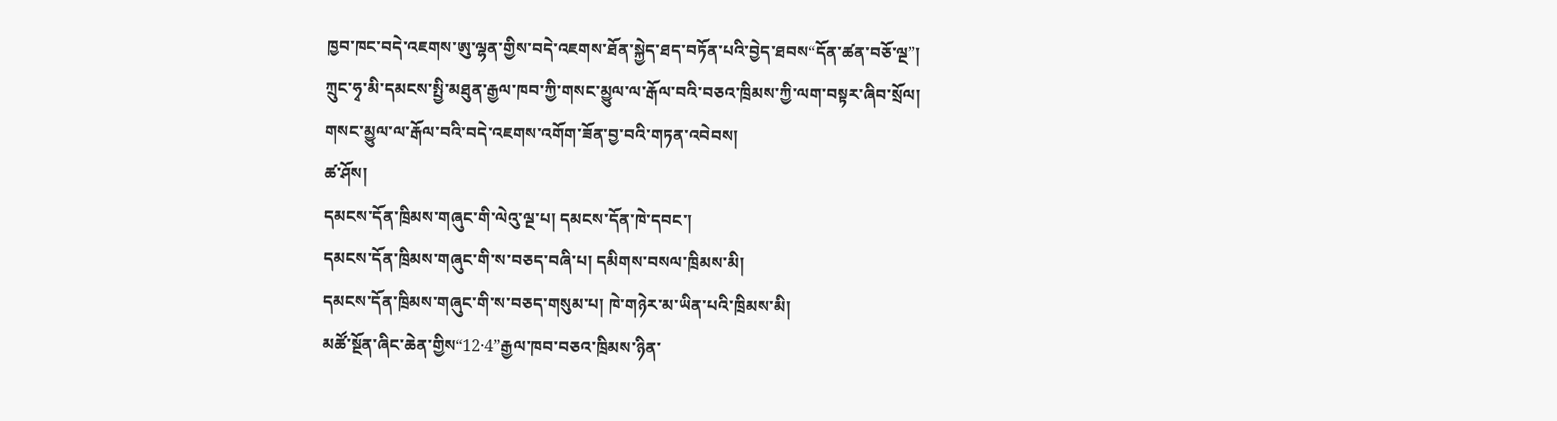ཁྱབ་ཁང་བདེ་འཇགས་ཨུ་ལྷན་གྱིས་བདེ་འཇགས་ཐོན་སྐྱེད་ཐད་བཏོན་པའི་བྱེད་ཐབས“དོན་ཚན་བཅོ་ལྔ”།
ཀྲུང་ཧྭ་མི་དམངས་སྤྱི་མཐུན་རྒྱལ་ཁབ་ཀྱི་གསང་མྱུལ་ལ་རྒོལ་བའི་བཅའ་ཁྲིམས་ཀྱི་ལག་བསྟར་ཞིབ་སྲོལ།
གསང་མྱུལ་ལ་རྒོལ་བའི་བདེ་འཇགས་འགོག་ཟོན་བྱ་བའི་གཏན་འབེབས།
ཚ་ཤོས།
དམངས་དོན་ཁྲིམས་གཞུང་གི་ལེའུ་ལྔ་པ། དམངས་དོན་ཁེ་དབང་།
དམངས་དོན་ཁྲིམས་གཞུང་གི་ས་བཅད་བཞི་པ། དམིགས་བསལ་ཁྲིམས་མི།
དམངས་དོན་ཁྲིམས་གཞུང་གི་ས་བཅད་གསུམ་པ། ཁེ་གཉེར་མ་ཡིན་པའི་ཁྲིམས་མི།
མཚོ་སྔོན་ཞིང་ཆེན་གྱིས“12·4”རྒྱལ་ཁབ་བཅའ་ཁྲིམས་ཉིན་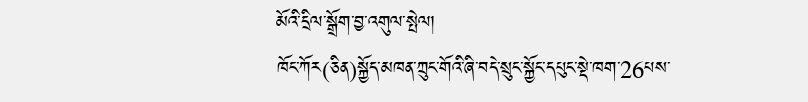མོའི་དྲིལ་སྒྲོག་བྱ་འགུལ་སྤེལ།
ཁོང་ཀོར(ཅིན)སྐྱོད་མཁན་ཀྲུང་གོའི་ཞི་བདེ་སྲུང་སྐྱོང་དཔུང་སྡེ་ཁག་26པས་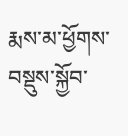རྨས་མ་ཕྱོགས་བསྡུས་སྐྱོབ་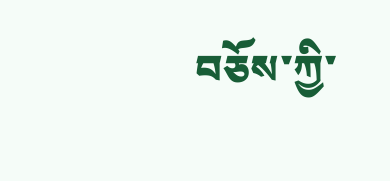བཅོས་ཀྱི་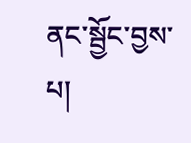ནང་སྦྱོང་བྱས་པ།